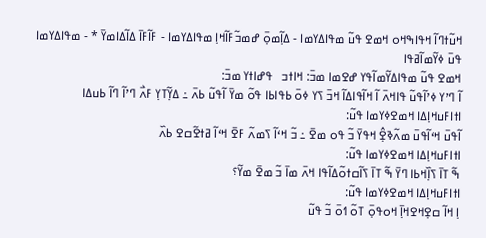ߞߎ߬ߙߣߊ߬ ߞߟߊߒߞߋ ߞߘߐ ߟߎ߬ ߘߟߊߡߌߘߊ - ߡߊ߲߬ߘߋ߲߫ ߝߘߏ߬ߓߊ߬ߞߊ߲ ߘߟߊߡߌߘߊ - ߓߊ߬ߓߊ߫ ߡߊ߬ߡߊߘߌ߫ * - ߘߟߊߡߌߘߊ ߟߎ߫ ߦߌ߬ߘߊ߬ߥߟߊ
ߞߘߐ ߟߎ߬ ߘߟߊߡߌ߬ߘߊ߬ߟߌ ߝߐߘߊ ߘߏ߫: ߞߊߙߏ   ߟߝߊߙߌ ߘߏ߫:
ߊ߬ ߣߴߌ ߦߴߊ߬ߟߎ߬ ߟߊߞߍ߫ ߊ߬ ߞߊ߬ߟߊߡߊ߬ ߞߏ߫ ߖߌ ߦߋ߫ ߕߟߊߕߊ ߟߋ߬ ߘߌ߫ ߊ߬ߟߎ߬ ߕߍ߫ ߸ ߡߌ߲߬ߠߌ߲ ߓߍ߯ ߣߴߊ߬ ߣߊ߬ ߕߎߡߊ
ߊߙߊߓߎߞߊ߲ߡߊ ߞߘߐߦߌߘߊ ߟߎ߬:
ߊ߬ߟߎ߫ ߞߵߊ߬ߟߎ߫ ߘߍ߬ߢߐ߲߮ ߞߟߌ߫ ߏ߬ ߟߋ ߘߐ߫ ߸ ߏ߬ ߞߵߊ߬ ߖߘߍ߬ ߓߐ߫ ߞߵߊ߬ ߥߙߐ߬ߛߐ ߕߍ߰
ߊߙߊߓߎߞߊ߲ߡߊ ߞߘߐߦߌߘߊ ߟߎ߬:
ߒ߬ ߠߊ߫ ߖߊ߲߰ߞߕߊ ߣߌ߫ ߒ߬ ߠߊ߫ ߖߊ߬ߛߙߋ߬ߡߊ߬ߟߊ ߞߍ߫ ߘߊ߫ ߏ߬ ߘߐ߫ ߘߌ߬؟
ߊߙߊߓߎߞߊ߲ߡߊ ߞߘߐߦߌߘߊ ߟߎ߬:
ߊ߲ ߞߊ߬ ߛߐ߲ߞߐߞߊ߲߫ ߞߋߟߋ߲߫ ߠߋ߬ ߗߋ߫ ߏ߬ ߟߎ߬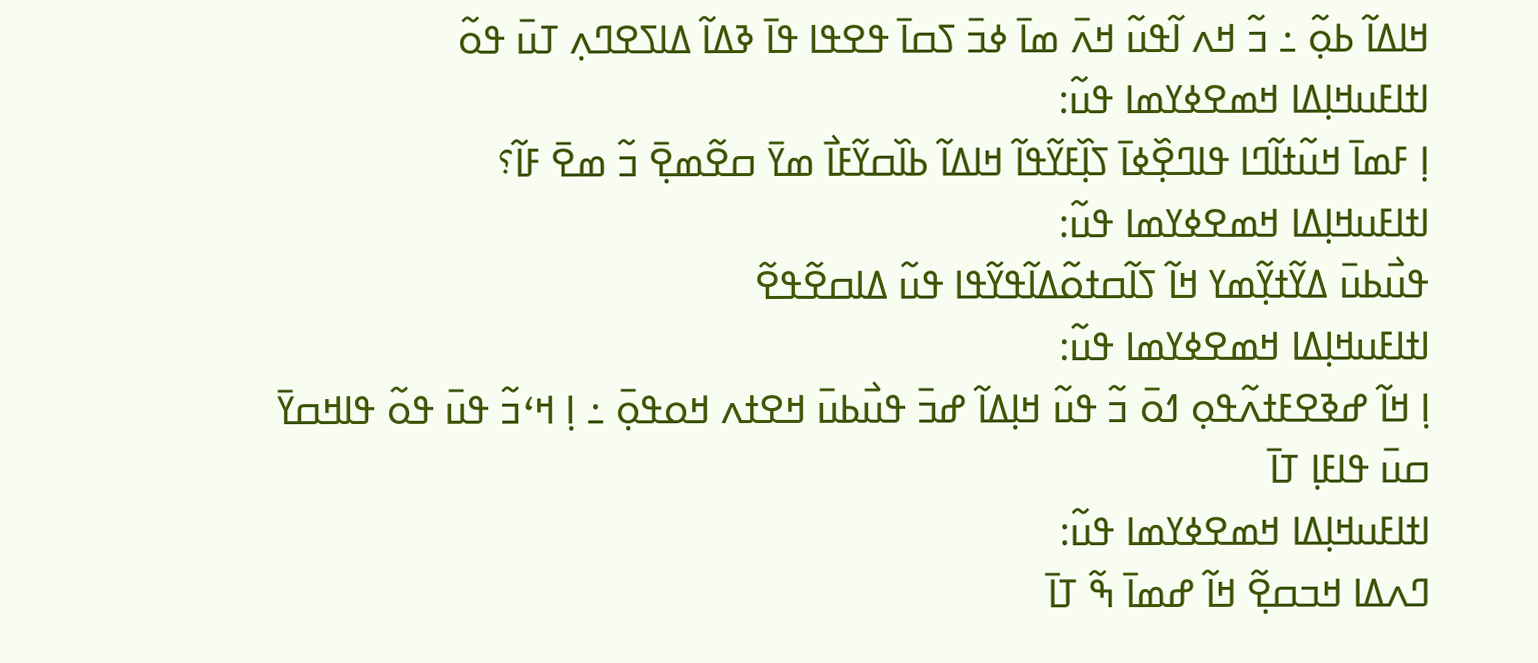ߞߊߡߊ߬ ߕߋ߲߬ ߸ ߏ߬ ߞߍ ߊ߬ߟߎ߬ ߞߍ߫ ߘߊ߫ ߦߏ߫ ߖߛߊ߫ ߟߐߟߊ ߟߊ߫ ߢߡߊ߬ ߡߊߖߐߣߍ߲ ߠߎ߫ ߟߋ߬
ߊߙߊߓߎߞߊ߲ߡߊ ߞߘߐߦߌߘߊ ߟߎ߬:
ߊ߲ ߓߘߊ߫ ߞߎ߬ߙߊ߬ߣߊ ߟߊߣߐ߲߰ߦߊ߫ ߖߊ߲߰ߓߌ߬ߟߊ߬ ߞߊߡߊ߬ ߕߊ߰ߛߌ߬ߓߊ߯ ߘߌ߫ ߛߐ߬ߘߐ߲߫ ߏ߬ ߘߐ߫ ߓߊ߬؟
ߊߙߊߓߎߞߊ߲ߡߊ ߞߘߐߦߌߘߊ ߟߎ߬:
ߟߎ߯ߕߎ߫ ߡߌ߬ߙߌ߲߬ߘߌ ߞߊ߬ ߖߊ߬ߛߙߋ߬ߡߊ߬ߟߌ߬ߟߊ ߟߎ߬ ߡߊߛߐ߬ߟߐ߬
ߊߙߊߓߎߞߊ߲ߡߊ ߞߘߐߦߌߘߊ ߟߎ߬:
ߊ߲ ߞߊ߬ ߝߢߐߓߙߍ߬ߟߋ߲ ߗߋ߫ ߏ߬ ߟߎ߬ ߞߊ߲ߡߊ߬ ߝߏ߫ ߟߎ߯ߕߎ߫ ߞߐߙߍ ߞߋߟߋ߲߫ ߸ ߊ߲ ߞߵߏ߬ ߟߎ߫ ߟߋ߬ ߟߊߞߛߌ߫ ߛߎ߫ ߟߊߓߊ߲ ߠߊ߫
ߊߙߊߓߎߞߊ߲ߡߊ ߞߘߐߦߌߘߊ ߟߎ߬:
ߣߍߡߊ ߞߏߛߐ߲߬ ߞߊ߬ ߝߘߊ߫ ߒ߬ ߠߊ߫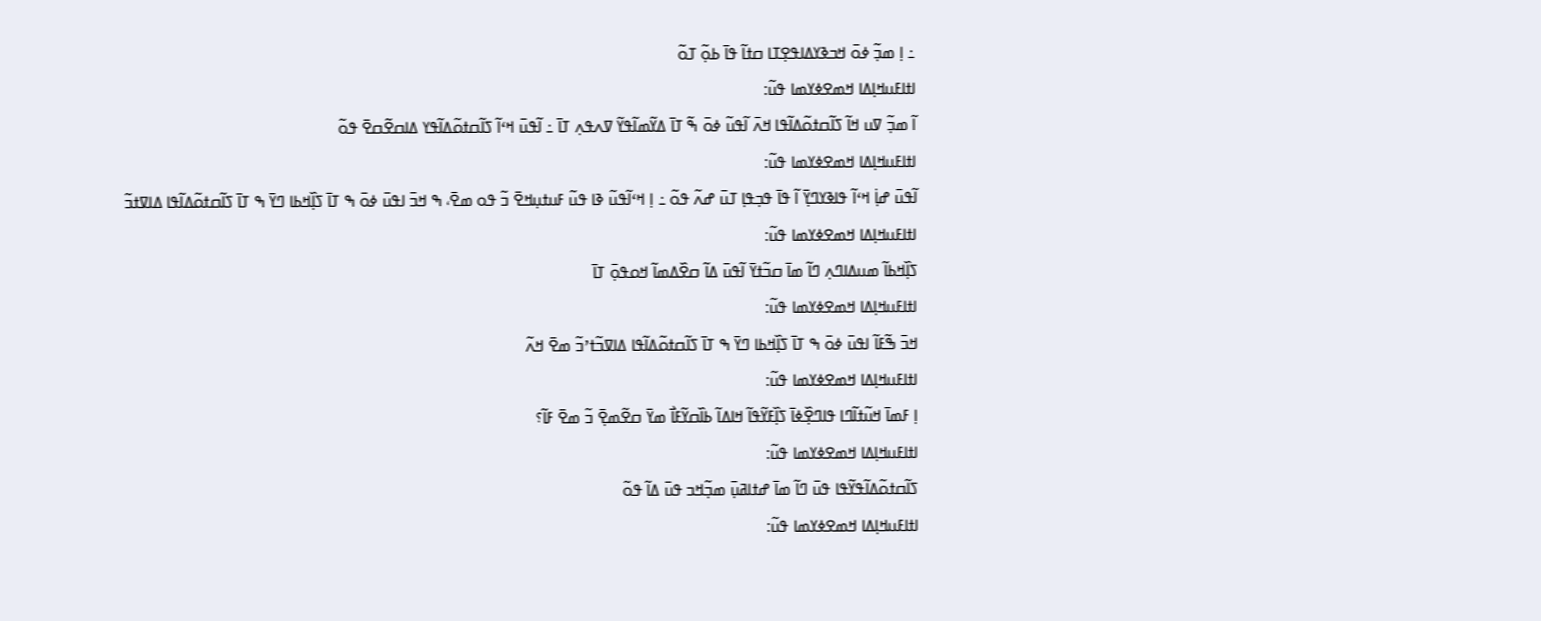߸ ߊ߲ ߘߏ߲߬ ߦߋ߫ ߞߏߢߌߡߊߟߐ߲ߠߊ ߛߙߊ߬ ߟߊ߫ ߕߋ߲߬ ߠߋ߬
ߊߙߊߓߎߞߊ߲ߡߊ ߞߘߐߦߌߘߊ ߟߎ߬:
ߊ߬ ߘߏ߲߬ ߜߎ ߞߊ߬ ߖߊ߬ߛߙߋ߬ߡߊ߬ߟߊ ߞߍ߫ ߊ߬ߟߎ߬ ߦߋ߫ ߒ߬ ߠߊ߫ ߡߌ߬ߘߊ߬ߟߌ߬ ߜߍߟߍ߲ ߠߊ߫ ߸ ߊ߬ߟߎ߫ ߞߵߊ߬ ߖߊ߬ߛߙߋ߬ߡߊ߬ߟߌ ߡߊߛߐ߬ߛߐ߫ ߟߋ߬
ߊߙߊߓߎߞߊ߲ߡߊ ߞߘߐߦߌߘߊ ߟߎ߬:
ߊ߬ߟߎ߫ ߝߊ߲߭ ߞߵߊ߬ ߟߊߢߌߣߌ߲߫ ߊ߬ ߟߊ߫ ߟߏ߲ߟߊ߲ ߠߎ߫ ߝߍ߬ ߟߋ߬ ߸ ߊ߲ ߞߵߊ߬ߟߎ߬ ߢߊ ߟߎ߬ ߓߎߙߎ߲ߞߐ߫ ߏ߬ ߟߋ ߘߐ߫، ߒ ߞߏ߫ ߊߟߎ߫ ߦߋ߫ ߒ ߠߊ߫ ߖߊ߲߰ߞߕߊ ߣߌ߫ ߒ ߠߊ߫ ߖߊ߬ߛߙߋ߬ߡߊ߬ߟߊ ߡߊߜߙߏ߬
ߊߙߊߓߎߞߊ߲ߡߊ ߞߘߐߦߌߘߊ ߟߎ߬:
ߖߊ߲߰ߞߕߊ߬ ߘߎߡߊߣߍ߲ ߣߊ߬ ߘߊ߫ ߛߏ߬ߙߌ߫ ߊ߬ߟߎ߫ ߡߊ߬ ߛߐ߰ߡߘߊ߬ ߞߋߟߋ߲߫ ߠߊ߫
ߊߙߊߓߎߞߊ߲ߡߊ ߞߘߐߦߌߘߊ ߟߎ߬:
ߞߏ߫ ߒ߬ߓߊ߬ ߊߟߎ߫ ߦߋ߫ ߒ ߠߊ߫ ߖߊ߲߰ߞߕߊ ߣߌ߫ ߒ ߠߊ߫ ߖߊ߬ߛߙߋ߬ߡߊ߬ߟߊ ߡߊߜߏ߬ߙߴߏ߬ ߘߐ߫ ߞߍ߬
ߊߙߊߓߎߞߊ߲ߡߊ ߞߘߐߦߌߘߊ ߟߎ߬:
ߊ߲ ߓߘߊ߫ ߞߎ߬ߙߊ߬ߣߊ ߟߊߣߐ߲߰ߦߊ߫ ߖߊ߲߰ߓߌ߬ߟߊ߬ ߞߊߡߊ߬ ߕߊ߰ߛߌ߬ߓߊ߯ ߘߌ߫ ߛߐ߬ߘߐ߲߫ ߏ߬ ߘߐ߫ ߓߊ߬؟
ߊߙߊߓߎߞߊ߲ߡߊ ߞߘߐߦߌߘߊ ߟߎ߬:
ߖߊ߬ߛߙߋ߬ߡߊ߬ߟߌ߬ߟߊ ߟߎ߫ ߣߊ߬ ߘߊ߫ ߝߙߊߥߎ߲߫ ߘߏ߲߬ߞߏ ߟߎ߫ ߡߊ߬ ߟߋ߬
ߊߙߊߓߎߞߊ߲ߡߊ ߞߘߐߦߌߘߊ ߟߎ߬: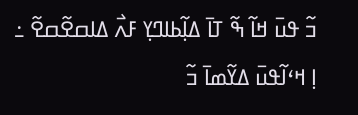ߏ߬ ߟߎ߫ ߞߊ߬ ߒ߬ ߠߊ߫ ߡߊ߲߬ߕߊߣߌ߲ ߓߍ߯ ߡߊߛߐ߬ߛߐ߬ ߸ ߊ߲ ߞߵߊ߬ߟߎ߫ ߡߌ߬ߘߊ߫ ߏ߬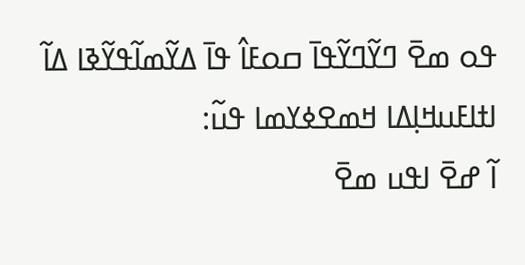ߟߋ ߘߐ߫ ߣߌ߬ߣߌ߬ߟߊ߫ ߛߋߓߊ߮ ߟߊ߫ ߡߌ߬ߘߊ߬ߟߌ߬ߢߊ ߡߊ߬
ߊߙߊߓߎߞߊ߲ߡߊ ߞߘߐߦߌߘߊ ߟߎ߬:
ߊ߬ ߝߐ߫ ߊߟߎ ߘߐ߫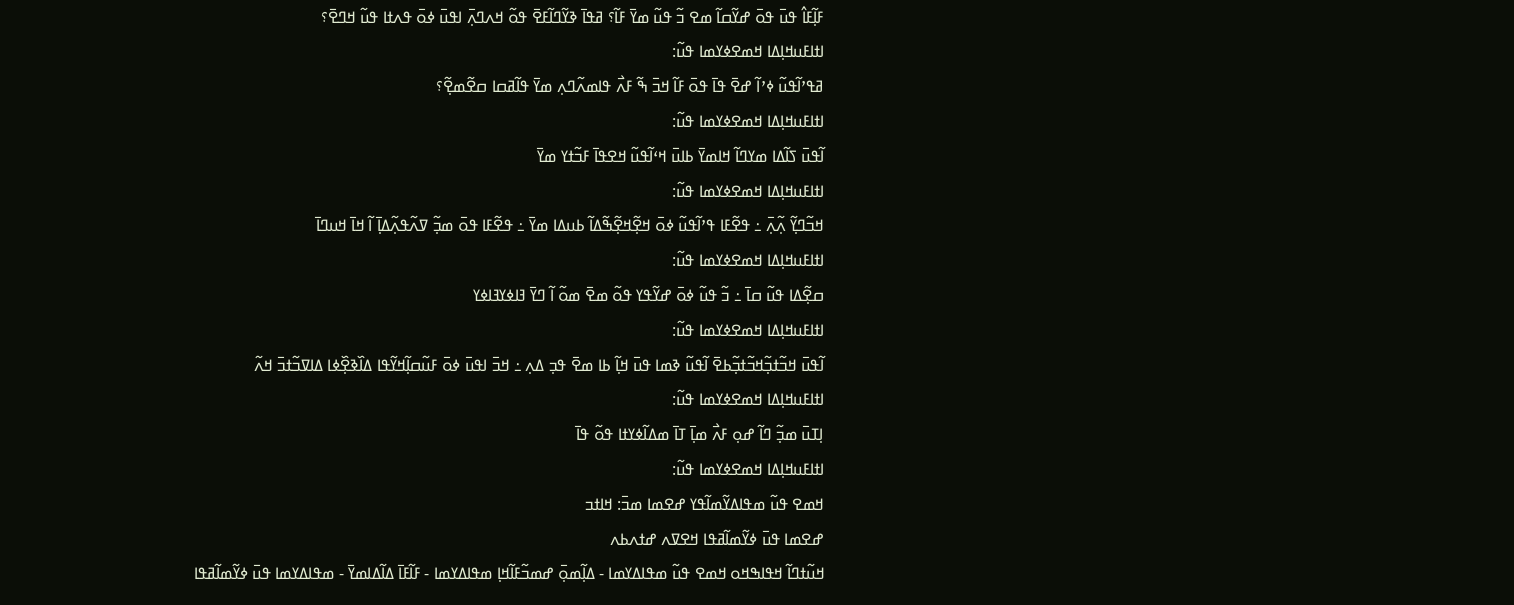ߓߊ߲߬ߓߊ߮ ߟߎ߫ ߟߋ߫ ߝߌ߬ߛߊ߬ ߘߐ ߏ߬ ߟߎ߬ ߘߌ߫ ߓߊ߬؟ ߥߟߊ߫ ߢߌ߬ߣߊ߬ߓߐ߫ ߟߋ߬ ߞߍߣߍ߲߫ ߊߟߎ߫ ߦߋ߫ ߟߍߙߊ ߟߎ߬ ߞߣߐ߫؟
ߊߙߊߓߎߞߊ߲ߡߊ ߞߘߐߦߌߘߊ ߟߎ߬:
ߥߟߴߊ߬ߟߎ߬ ߦߴߊ߬ ߝߐ߫ ߟߊ߫ ߟߋ߫ ߓߊ߬ ߞߏ߫ ߒ߬ ߓߍ߯ ߟߊߘߍ߬ߣߍ߲ ߘߌ߫ ߟߊ߬ߥߛߊ ߛߐ߬ߘߐ߲߬؟
ߊߙߊߓߎߞߊ߲ߡߊ ߞߘߐߦߌߘߊ ߟߎ߬:
ߊ߬ߟߎ߫ ߖߊ߬ߡߊ ߘߌߣߊ߬ ߞߊߘߌ߫ ߕߊߎ߫ ߞߵߊ߬ߟߎ߬ ߞߐߟߊ߫ ߓߏ߬ߙߌ ߘߌ߫
ߊߙߊߓߎߞߊ߲ߡߊ ߞߘߐߦߌߘߊ ߟߎ߬:
ߞߏ߬ߣߌ߲߬ ߍ߲߬ߍ߲߫ ߸ ߟߐ߬ߓߊ ߟߴߊ߬ߟߎ߬ ߦߋ߫ ߞߐ߲߬ߞߐ߲߬ߒ߬ߡߊ߬ ߕߎߡߊ ߘߌ߫ ߸ ߟߐ߬ߓߊ ߟߋ߫ ߘߏ߲߬ ߜߍ߬ߟߍ߲߬ߡߊ߲߫ ߊ߬ ߞߊ߫ ߞߎߣߊ߫
ߊߙߊߓߎߞߊ߲ߡߊ ߞߘߐߦߌߘߊ ߟߎ߬:
ߛߐ߲߬ߡߊ ߟߎ߬ ߛߊ߫ ߸ ߏ߬ ߟߎ߬ ߦߋ߫ ߝߌ߬ߟߌ ߟߋ߬ ߘߐ߫ ߘߋ߬ ߊ߬ ߣߌ߫ ߔߊߦߌߔߊߦߌ
ߊߙߊߓߎߞߊ߲ߡߊ ߞߘߐߦߌߘߊ ߟߎ߬:
ߊ߬ߟߎ߫ ߞߏ߬ߙߏ߲߬ߞߏ߬ߙߏ߲߬ߕߐ߫ ߊ߬ߟߎ߬ ߢߘߊ ߟߎ߫ ߞߊ߲߬ ߕߊ ߘߐ߫ ߟߏ߲ ߡߍ߲ ߸ ߞߏ߫ ߊߟߎ߫ ߦߋ߫ ߓߎ߬ߛߊ߲߬ߞߌ߬ߟߊ ߡߊ߰ߢߐ߲߰ߦߊ ߡߊߜߏ߬ߙߏ߫ ߞߍ߬
ߊߙߊߓߎߞߊ߲ߡߊ ߞߘߐߦߌߘߊ ߟߎ߬:
ߊ߲ߠߎ߫ ߘߏ߲߬ ߣߊ߬ ߝߋ߲ ߓߍ߯ ߘߊ߲߫ ߠߊ߫ ߘߡߊ߬ߦߌߙߊ ߟߋ߬ ߟߊ߫
ߊߙߊߓߎߞߊ߲ߡߊ ߞߘߐߦߌߘߊ ߟߎ߬:
ߞߘߐ ߟߎ߬ ߘߟߊߡߌ߬ߘߊ߬ߟߌ ߝߐߘߊ ߘߏ߫: ߞߊߙߏ
ߝߐߘߊ ߟߎ߫ ߦߌ߬ߘߊ߬ߥߟߊ ߞߐߜߍ ߝߙߍߕߍ
ߞߎ߬ߙߣߊ߬ ߞߟߊߒߞߋ ߞߘߐ ߟߎ߬ ߘߟߊߡߌߘߊ - ߡߊ߲߬ߘߋ߲߫ ߝߘߏ߬ߓߊ߬ߞߊ߲ ߘߟߊߡߌߘߊ - ߓߊ߬ߓߊ߫ ߡߊ߬ߡߊߘߌ߫ - ߘߟߊߡߌߘߊ ߟߎ߫ ߦߌ߬ߘߊ߬ߥߟߊ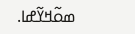ߘߋ߬ߞߌ߬ߝߊ.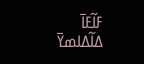ߓߊ߬ߓߊ߫ ߡߊ߬ߡߊߘߌ߫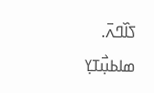ߖߊ߰ߣߍ߫.
ߘߊߕߎ߲߯ߠߌ߲